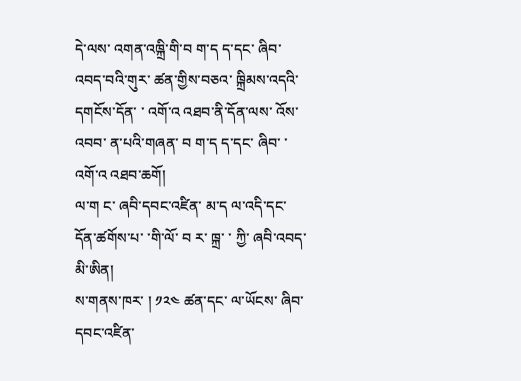དེ་ལས་ འགན་འཁྐྲི་གི་བ ག་ད ད་དང་ ཞིབ་འབད་བའི་གུར་ ཚན་གྱིས་བཅའ་ ཁྐྲིམས་འདའི་དགངོས་དོན་ ་ འགོ་འ འཐབ་ནི་དོན་ལས་ འོས་འབབ་ ན་པའི་གཞན་ བ ག་ད ད་དང་ ཞིབ་ ་འགོ་འ འཐབ་ཆགོ།
ལ་ག ང་ ཞབི་དབང་འཛིན་ མ་ད ལ་འདི་དང་ དོན་ཚགོས་པ་ ་གི་ལོ་ བ ར་ ཁྐྲ་ ་ ཀྱི་ ཞབི་འབད་མི་ཨིན།
ས་གནས་ཁར་ ། ༡༢༤ ཚན་དང་ ལ་ཡོངས་ ཞིབ་དབང་འཛིན་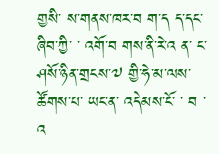གྱསི་ ས་གནས་ཁར་བ ག་ད ད་དང་
ཞིབ་ཀྱི་ ་ འགོ་བ གས་ནི་རེ་འ ན་ ང་ཤསོ་ཉིན་གྲངས་༧ གྱི་ཧེ་མ་ལས་ ཚོགས་པ་ ཡང་ན་ འདེམས་ངོ་ ་ བ ་འ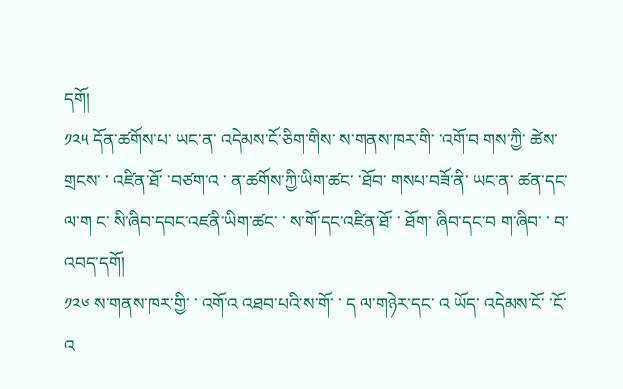དགོ།
༡༢༥ དོན་ཚགོས་པ་ ཡང་ན་ འདེམས་ངོ་ཅིག་གིས་ ས་གནས་ཁར་གི་ ་འགོ་བ གས་ཀྱི་ ཚེས་གྲངས་ ་ འཛིན་ཐོ་ ་བཙག་འ ་ ན་ཚགོས་ཀྱི་ཡིག་ཚང་ ་ཐོབ་ གསཔ་བཟོ་ནི་ ཡང་ན་ ཚན་དང་ ལ་ག ང་ སི་ཞིབ་དབང་འཛནི་ཡིག་ཚང་ ་ ས་གོ་དང་འཛིན་ཐོ་ ་ ཐོག་ ཞིབ་དང་བ ག་ཞིབ་ ་ བ་ འབད་དགོ།
༡༢༦ ས་གནས་ཁར་གྱི་ ་ འགོ་འ འཐབ་པའི་ས་གོ་ ་ ད ལ་གཉེར་དང་ འ ཡོད་ འདེམས་ངོ་ ་ངོ་འ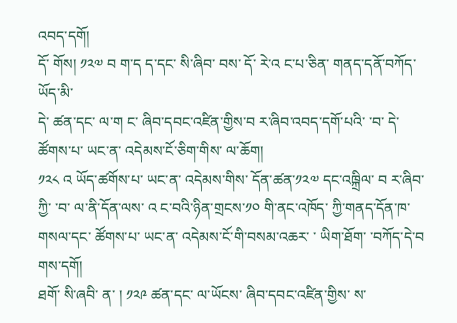འབད་དགོ།
དོ་ གོས། ༡༢༧ བ ག་ད ད་དང་ སི་ཞིབ་ བས་ དོ་ རེ་འ ང་པ་ཅིན་ གནད་དནོ་བཀོད་ཡོད་མི་
དེ་ ཚན་དང་ ལ་ག ང་ ཞིབ་དབང་འཛིན་གྱིས་བ ར་ཞིབ་འབད་དགོ་པའི་ ་བ་ དེ་ ཚོགས་པ་ ཡང་ན་ འདེམས་ངོ་ཅིག་གིས་ ལ་ཆོག།
༡༢༨ འ ཡོད་ཚགོས་པ་ ཡང་ན་ འདེམས་གིས་ དོན་ཚན་༡༢༧ དང་འཁྐྲིལ་ བ ར་ཞིབ་ཀྱི་ ་བ་ ལ་ནི་དོན་ལས་ འ ང་བའི་ཉིན་གྲངས་༡༠ གི་ནང་འཁོད་ ཀྱི་གནད་དོན་ཁ་གསལ་དང་ ཚོགས་པ་ ཡང་ན་ འདེམས་ངོ་གི་བསམ་འཆར་ ་ ཡིག་ཐོག་ ་བཀོད་དེ་བ གས་དགོ།
ཐགོ་ སི་ཞབི་ ན་ ། ༡༢༩ ཚན་དང་ ལ་ཡོངས་ ཞིབ་དབང་འཛིན་གྱིས་ ས་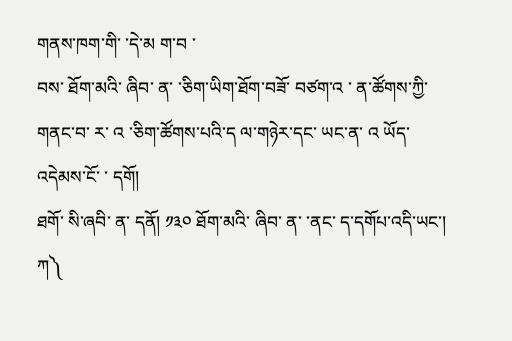གནས་ཁག་གི་ ་དེ་མ ག་བ ་
བས་ ཐོག་མའི་ ཞིབ་ ན་ ་ཅིག་ཡིག་ཐོག་བཟོ་ བཙག་འ ་ ན་ཚོགས་ཀྱི་ གནང་བ་ ར་ འ ་ཅིག་ཚོགས་པའི་ད ལ་གཉེར་དང་ ཡང་ན་ འ ཡོད་ འདེམས་ངོ་ ་ དགོ།
ཐགོ་ སི་ཞབི་ ན་ དནོ། ༡༣༠ ཐོག་མའི་ ཞིབ་ ན་ ་ནང་ ད་དགོཔ་འདི་ཡང་།
ཀ༽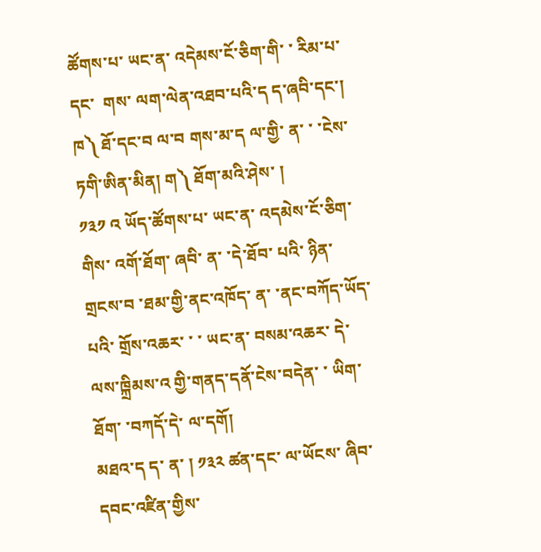ཚོགས་པ་ ཡང་ན་ འདེམས་ངོ་ཅིག་གི་ ་ རིམ་པ་དང་  གས་ ལག་ལེན་འཐབ་པའི་ད ད་ཞབི་དང་།
ཁ༽ ཐོ་དང་བ ལ་བ གས་མ་ད ལ་གྱི་ ན་ ་ ་ངེས་ཏགི་ཨིན་མིན། ག༽ ཐོག་མའི་ཤེས་ །
༡༣༡ འ ཡོད་ཚོགས་པ་ ཡང་ན་ འདམེས་ངོ་ཅིག་གིས་ འགོ་ཐོག་ ཞབི་ ན་ ་དེ་ཐོབ་ པའི་ ཉིན་གྲངས་བ ་ཐམ་གྱི་ནང་འཁོད་ ན་ ་ནང་བཀོད་ཡོད་པའི་ གྲོས་འཆར་ ་ ་ ཡང་ན་ བསམ་འཆར་ དེ་ལས་ཁྐྲིམས་འ གྱི་གནད་དནོ་ངེས་བདེན་ ་ ཡིག་ཐོག་ ་བཀདོ་དེ་ ལ་དགོ།
མཐའ་ད ད་ ན་ ། ༡༣༢ ཚན་དང་ ལ་ཡོངས་ ཞིབ་དབང་འཛིན་གྱིས་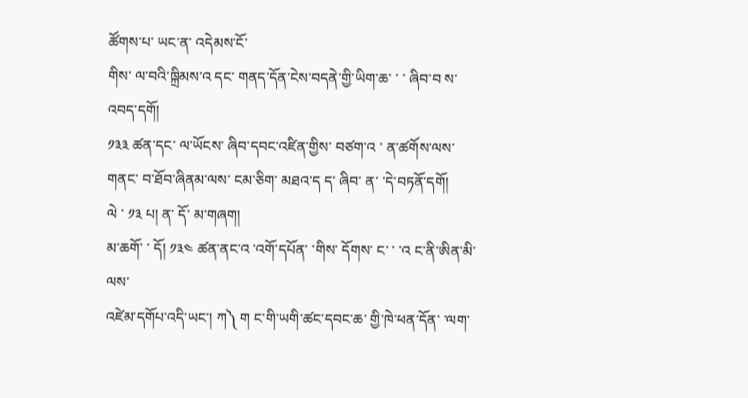ཚོགས་པ་ ཡང་ན་ འདེམས་ངོ་
གིས་ ལ་བའི་ཁྐྲིམས་འ དང་ གནད་དོན་ངེས་བདནེ་གྱི་ཡིག་ཆ་ ་ ་ ཞིབ་བ ས་ འབད་དགོ།
༡༣༣ ཚན་དང་ ལ་ཡོངས་ ཞིབ་དབང་འཛིན་གྱིས་ བཙག་འ ་ ན་ཚགོས་ལས་གནང་ བ་ཐོབ་ཞིནམ་ལས་ ངམ་ཅིག་ མཐའ་ད ད་ ཞིབ་ ན་ ་དེ་བཏནོ་དགོ།
ལེ ་ ༡༣ པ། ན་ དོ་ མ་གཞག།
མ་ཆགོ་ ་ དོ། ༡༣༤ ཚན་ནང་འ ་འགོ་དཔོན་ ་གིས་ དོགས་ ང་ ་ ་འ ང་ནི་ཨིན་མི་ལས་
འཛེམ་དགོཔ་འདི་ཡང་། ཀ༽ ག ང་གི་ཡགི་ཚང་དབང་ཆ་ གྱི་ཁེ་ཕན་དོན་ ་ལག་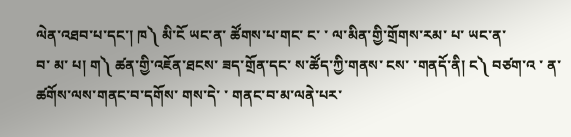ལེན་འཐབ་པ་དང་། ཁ༽ མི་ངོ ཡང་ན་ ཚོགས་པ་གང་ ང་ ་ ལ་མིན་གྱི་གྲོགས་རམ་ པ་ ཡང་ན་
བ་ མ་ པ། ག༽ ཚན་གྱི་འཇོན་ཐངས་ ཟད་གྲོན་དང་ ས་ཚོད་ཀྱི་གནས་ ངས་ ་གནདོ་ནི། ང༽ བཙག་འ ་ ན་ཚགོས་ལས་གནང་བ་དགོས་ གས་དེ་ ་ གནང་བ་མ་ལནེ་པར་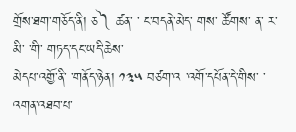གྲོས་ཐག་གཅོད་ནི། ཅ༽ ཚན་ ་ ང་བདནེ་མེད་ གས་ ཚོགས་ ན་ ར་མི་ ་གི་ གཏད་དང་ཡདི་ཆེས་
མེདཔ་འགྱོ་ནི་ ་གནོད་ཉེན། ༡༣༥ བཙག་འ ་འགོ་དཔོན་དེ་གིས་ ་འགན་འཐབ་པ་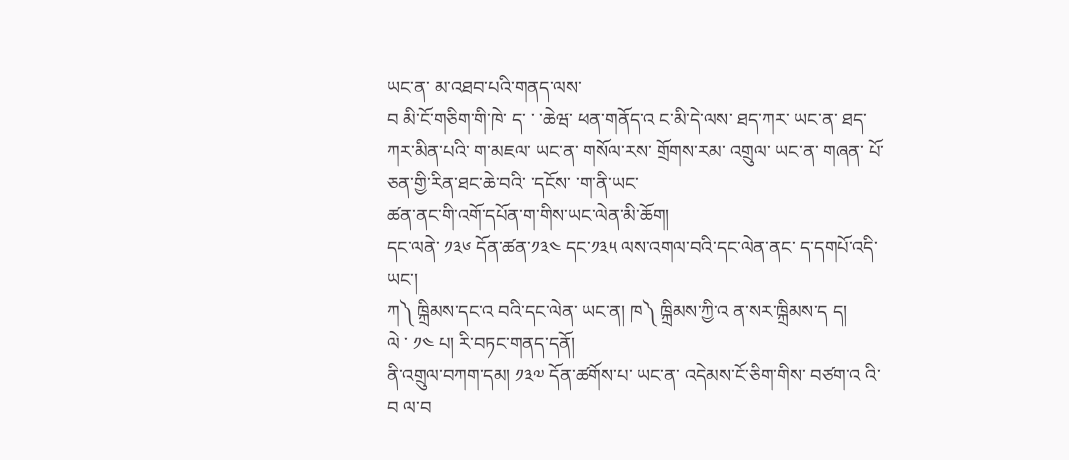ཡང་ན་ མ་འཐབ་པའི་གནད་ལས་
བ མི་ངོ་གཅིག་གི་ཁེ་ ད་ ་ ་ཆེཝ་ ཕན་གནོད་འ ང་མི་དེ་ལས་ ཐད་ཀར་ ཡང་ན་ ཐད་ཀར་མིན་པའི་ ག་མཇལ་ ཡང་ན་ གསོལ་རས་ གྲོགས་རམ་ འགྲུལ་ ཡང་ན་ གཞན་ པོ་ཅན་གྱི་རིན་ཐང་ཆེ་བའི་ ་དངོས་ ་ག་ནི་ཡང་
ཚན་ནང་གི་འགོ་དཔོན་ག་གིས་ཡང་ལེན་མི་ཆོག།
དང་ལནེ་ ༡༣༦ དོན་ཚན་༡༣༤ དང་༡༣༥ ལས་འགལ་བའི་དང་ལེན་ནང་ ད་དགཔོ་འདི་ཡང་།
ཀ༽ ཁྐྲིམས་དང་འ བའི་དང་ལེན་ ཡང་ན། ཁ༽ ཁྐྲིམས་ཀྱི་འ ན་སར་ཁྐྲིམས་ད ད།
ལེ ་ ༡༤ པ། རི་བཏང་གནད་དནོ།
ནི་འགྲུལ་བཀག་དམ། ༡༣༧ དོན་ཚགོས་པ་ ཡང་ན་ འདེམས་ངོ་ཅིག་གིས་ བཙག་འ འི་བ ལ་བ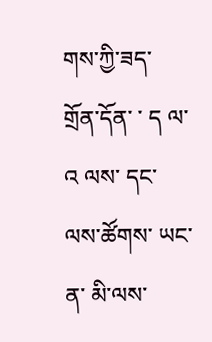གས་ཀྱི་ཟད་
གྲོན་དོན་ ་ ད ལ་འ ལས་ དང་ ལས་ཚོགས་ ཡང་ན་ མི་ལས་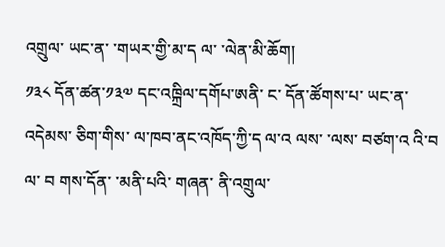འགྲུལ་ ཡང་ན་ ་གཡར་གྱི་མ་ད ལ་ ་ལེན་མི་ཆོག།
༡༣༨ དོན་ཚན་༡༣༧ དང་འཁྐྲིལ་དགོཔ་ཨནི་ ང་ དོན་ཚོགས་པ་ ཡང་ན་ འདེམས་ ཅིག་གིས་ ལ་ཁབ་ནང་འཁོད་ཀྱི་ད ལ་འ ལས་ ་ལས་ བཙག་འ འི་བ ལ་ བ གས་དོན་ ་མནི་པའི་ གཞན་ ནི་འགྲུལ་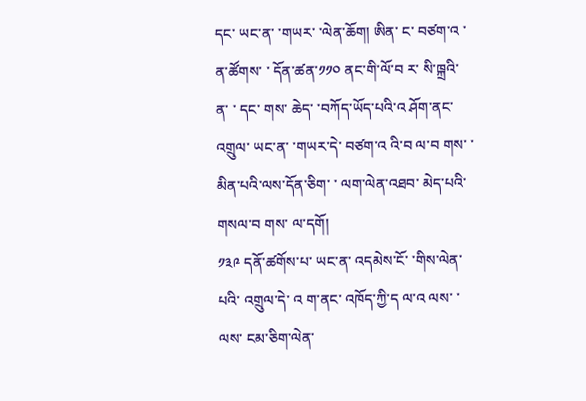དང་ ཡང་ན་ ་གཡར་ ་ལེན་ཆོག། ཨིན་ ང་ བཙག་འ ་ ན་ཚོགས་ ་ དོན་ཚན་༡༡༠ ནང་གི་ལོ་བ ར་ སི་ཁྐྲའི་ ན་ ་ དང་ གས་ ཆེད་ ་བཀོད་ཡོད་པའི་འ ཤོག་ནང་ འགྲུལ་ ཡང་ན་ ་གཡར་དེ་ བཙག་འ འི་བ ལ་བ གས་ ་མིན་པའི་ལས་དོན་ཅིག་ ་ ལག་ལེན་འཐབ་ མེད་པའི་ གསལ་བ གས་ ལ་དགོ།
༡༣༩ དནོ་ཚགོས་པ་ ཡང་ན་ འདམེས་ངོ་ ་གིས་ལེན་པའི་ འགྲུལ་དེ་ འ ག་ནང་ འཁོད་ཀྱི་ད ལ་འ ལས་ ་ལས་ ངམ་ཅིག་ལེན་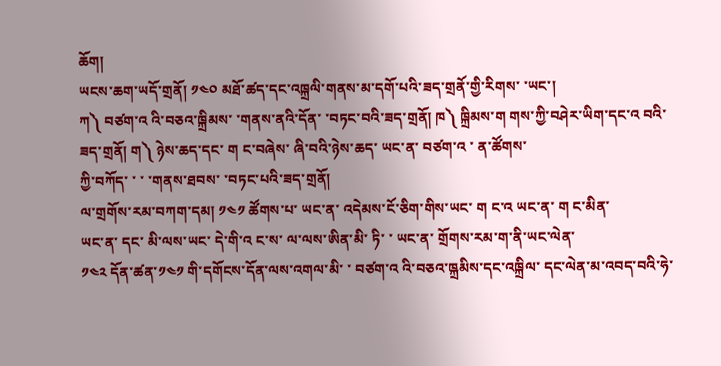ཆོག།
ཡངས་ཆག་ཡདོ་གྲནོ། ༡༤༠ མཐོ་ཚད་དང་འཁྐྲལི་གནས་མ་དགོ་པའི་ཟད་གྲནོ་གྱི་རིགས་ ་ཡང་།
ཀ༽ བཙག་འ འི་བཅའ་ཁྐྲིམས་ ་གནས་ནའི་དོན་ ་བཏང་བའི་ཟད་གྲནོ། ཁ༽ ཁྐྲིམས་ག གས་ཀྱི་བཤེར་ཡིག་དང་འ བའི་ཟད་གྲནོ། ག༽ ཉེས་ཆད་དང་ ག ང་བཞེས་ ཞི་བའི་ཉེས་ཆད་ ཡང་ན་ བཙག་འ ་ ན་ཚོགས་
ཀྱི་བཀོད་ ་ ་ ་གནས་ཐབས་ ་བཏང་པའི་ཟད་གྲནོ།
ལ་གྲགོས་རམ་བཀག་དམ། ༡༤༡ ཚོགས་པ་ ཡང་ན་ འདེམས་ངོ་ཅིག་གིས་ཡང་ ག ང་འ ཡང་ན་ ག ང་མིན་
ཡང་ན་ དང་ མི་ལས་ཡང་ དེ་གི་འ ང་ས་ ལ་ལས་ཨིན་མི་ ཏི་ ་ ཡང་ན་ གྲོགས་རམ་ག་ནི་ཡང་ལེན་
༡༤༢ དོན་ཚན་༡༤༡ གི་དགོངས་དོན་ལས་འགལ་མི་ ་ བཙག་འ འི་བཅའ་ཁྐྲམིས་དང་འཁྐྲིལ་ དང་ལེན་མ་འབད་བའི་ཧེ་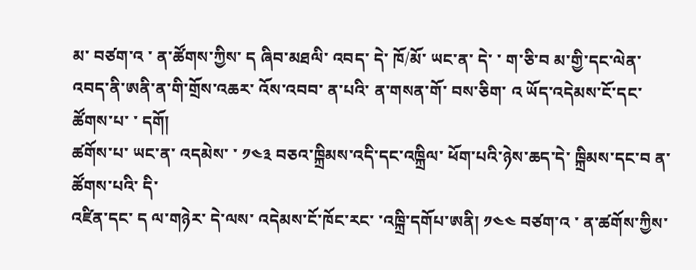མ་ བཙག་འ ་ ན་ཚོགས་ཀྱིས་ ད ཞིབ་མཐལི་ འབད་ དེ་ ཁོ/མོ་ ཡང་ན་ དེ་ ་ ག་ཅི་བ མ་གྱི་དང་ལེན་འབད་ནི་ཨནི་ན་གི་གྲོས་འཆར་ འོས་འབབ་ ན་པའི་ ན་གསན་གོ་ བས་ཅིག་ འ ཡོད་འདེམས་ངོ་དང་ཚོགས་པ་ ་ དགོ།
ཚགོས་པ་ ཡང་ན་ འདམེས་ ་ ༡༤༣ བཅའ་ཁྐྲིམས་འདི་དང་འཁྐྲིལ་ ཕོག་པའི་ཉེས་ཆད་དེ་ ཁྐྲིམས་དང་བ ན་ ཚོགས་པའི་ དི་
འཛིན་དང་ ད ལ་གཉེར་ དེ་ལས་ འདེམས་ངོ་ཁོང་རང་ ་འཁྐྲི་དགོཔ་ཨནི། ༡༤༤ བཙག་འ ་ ན་ཚགོས་ཀྱིས་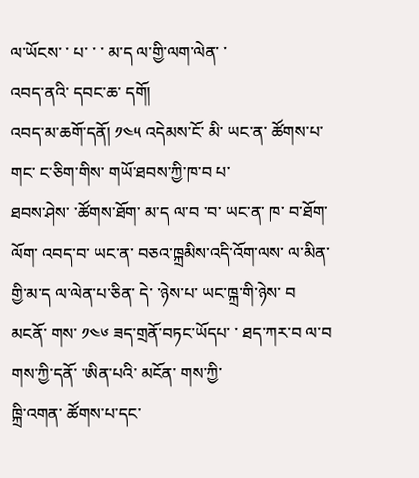ལ་ཡོངས་ ་ པ་ ་ ་ མ་ད ལ་གྱི་ལག་ལེན་ ་
འབད་ནའི་ དབང་ཆ་ དགོ།
འབད་མ་ཆགོ་དནོ། ༡༤༥ འདེམས་ངོ་ མི་ ཡང་ན་ ཚོགས་པ་གང་ ང་ཅིག་གིས་ གཡོ་ཐབས་ཀྱི་ཁ་བ པ་
ཐབས་ཤེས་ ་ཚོགས་ཐོག་ མ་ད ལ་བ ་བ་ ཡང་ན་ ཁ་ བ་ཐོག་ལོག་ འབད་བ་ ཡང་ན་ བཅའ་ཁྐྲམིས་འདི་འོག་ལས་ ལ་མིན་གྱི་མ་ད ལ་ལེན་པ་ཅིན་ དེ་ ་ཉེས་པ་ ཡང་ཁྐྲ་གི་ཉེས་ བ
མངནོ་ གས་ ༡༤༦ ཟད་གྲནོ་བཏང་ཡོདཔ་ ་ ཐད་ཀར་བ ལ་བ གས་ཀྱི་དནོ་ ་ཨིན་པའི་ མངོན་ གས་ཀྱི་
ཁྐྲི་འགན་ ཚོགས་པ་དང་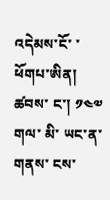འདེམས་ངོ་ ་ཕོགཔ་ཨིན།
ཚབས་ ང་། ༡༤༧ གལ་ མི་ ཡང་ན་ གནས་ ངས་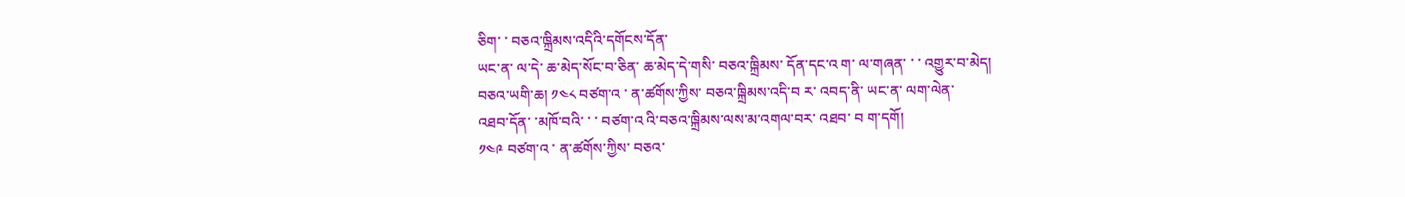ཅིག་ ་ བཅའ་ཁྐྲིམས་འདིའི་དགོངས་དོན་
ཡང་ན་ ལ་དེ་ ཆ་མེད་སོང་བ་ཅིན་ ཆ་མེད་དེ་གསི་ བཅའ་ཁྐྲིམས་ དོན་དང་འ ག་ ལ་གཞན་ ་ ་ འགྱུར་བ་མེད།
བཅའ་ཡགི་ཆ། ༡༤༨ བཙག་འ ་ ན་ཚགོས་ཀྱིས་ བཅའ་ཁྐྲིམས་འདི་བ ར་ འབད་ནི་ ཡང་ན་ ལག་ལེན་
འཐབ་དོན་ ་མཁོ་བའི་ ་ ་ བཙག་འ འི་བཅའ་ཁྐྲིམས་ལས་མ་འགལ་བར་ འཐབ་ བ ག་དགོ།
༡༤༩ བཙག་འ ་ ན་ཚགོས་ཀྱིས་ བཅའ་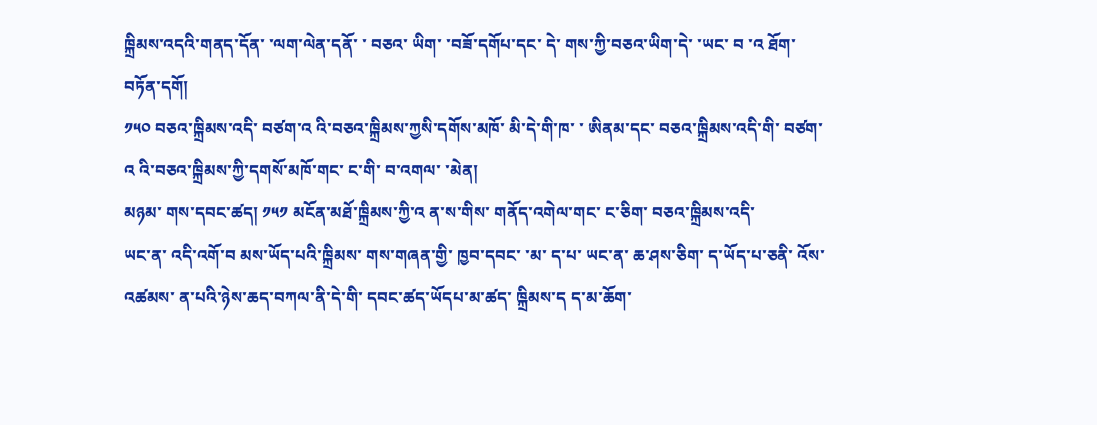ཁྐྲིམས་འདའི་གནད་དོན་ ་ལག་ལེན་དནོ་ ་ བཅའ་ ཡིག་ ་བཟོ་དགོཔ་དང་ དེ་ གས་ཀྱི་བཅའ་ཡིག་དེ་ ་ཡང་ བ ་འ ཐོག་བཏོན་དགོ།
༡༥༠ བཅའ་ཁྐྲིམས་འདི་ བཙག་འ འི་བཅའ་ཁྐྲིམས་ཀྱསི་དགོས་མཁོ་ མི་དེ་གི་ཁ་ ་ ཨིནམ་དང་ བཅའ་ཁྐྲིམས་འདི་གི་ བཙག་འ འི་བཅའ་ཁྐྲིམས་ཀྱི་དགསོ་མཁོ་གང་ ང་གི་ བ་འགལ་ ་མེན།
མཉམ་ གས་དབང་ཚད། ༡༥༡ མངོན་མཐོ་ཁྐྲིམས་ཀྱི་འ ན་ས་གིས་ གནོད་འགེལ་གང་ ང་ཅིག་ བཅའ་ཁྐྲིམས་འདི་
ཡང་ན་ འདི་འགོ་བ མས་ཡོད་པའི་ཁྐྲིམས་ གས་གཞན་གྱི་ ཁྱབ་དབང་ ་མ་ ད་པ་ ཡང་ན་ ཆ་ཤས་ཅིག་ ད་ཡོད་པ་ཅནི་ འོས་འཚམས་ ན་པའི་ཉེས་ཆད་བཀལ་ནི་དེ་གི་ དབང་ཚད་ཡོདཔ་མ་ཚད་ ཁྐྲིམས་ད ད་མ་ཆོག་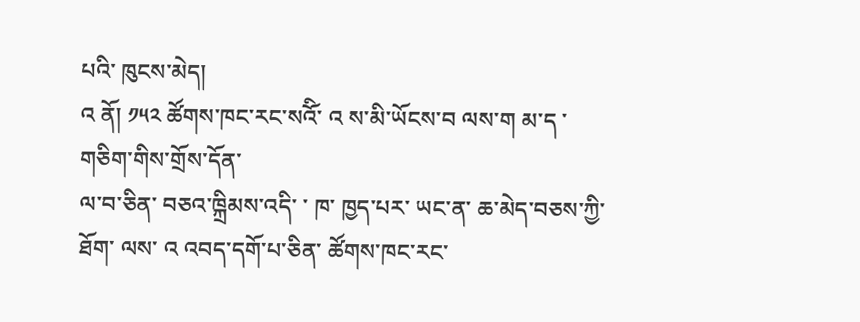པའི་ ཁུངས་མེད།
འ ནོ། ༡༥༢ ཚོགས་ཁང་རང་སའོི་ འ ས་མི་ཡོངས་བ ལས་ག མ་ད ་གཅིག་གིས་གྲོས་དོན་
ལ་བ་ཅིན་ བཅའ་ཁྐྲིམས་འདི་ ་ ཁ་ ཁྱད་པར་ ཡང་ན་ ཆ་མེད་བཅས་ཀྱི་ཐོག་ ལས་ འ འབད་དགོ་པ་ཅིན་ ཚོགས་ཁང་རང་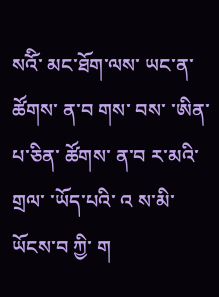སའོི་ མང་ཐོག་ལས་ ཡང་ན་ ཚོགས་ ན་བ གས་ བས་ ་ཨིན་པ་ཅིན་ ཚོགས་ ན་བ ར་མའི་གྲལ་ ་ཡོད་པའི་ འ ས་མི་ཡོངས་བ ཀྱི་ ག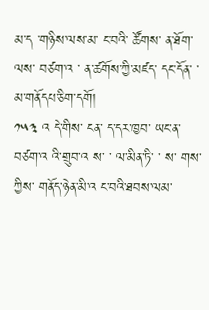མ་ད ་གཉིས་ལས་མ་ ང་བའི་ ཚོགས་ ན་ཐོག་ལས་ བཙག་འ ་ ན་ཚགོས་ཀྱི་མཛད་ དང་དོན་ ་མ་གནོདཔ་ཅིག་དགོ།
༡༥༣ འ དེ་གིས་ ངན་ ད་དར་ཁྱབ་ ཡང་ན་ བཙག་འ འི་གྲུབ་འ ས་ ་ ལ་མིན་ཏི་ ་ ས་ གས་ཀྱིས་ གནོད་ཉེན་མི་འ ང་བའི་ཐབས་ལམ་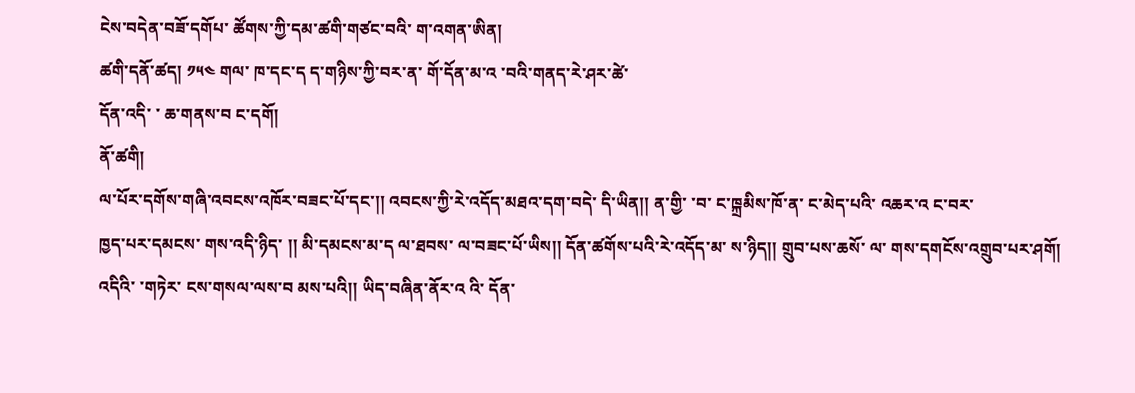ངེས་བདེན་བཟོ་དགོཔ་ ཚོགས་ཀྱི་དམ་ཚགི་གཙང་བའི་ ག་འགན་ཨིན།
ཚགི་དནོ་ཚད། ༡༥༤ གལ་ ཁ་དང་ད ད་གཉིས་ཀྱི་བར་ན་ གོ་དོན་མ་འ ་བའི་གནད་རེ་ཤར་ཚེ་
དོན་འདི་ ་ ཆ་གནས་བ ང་དགོ།
ནོ་ཚགི།
ལ་པོར་དགོས་གཞི་འབངས་འཁོར་བཟང་པོ་དང་།། འབངས་ཀྱི་རེ་འདོད་མཐའ་དག་བདེ་ དི་ཡིན།། ན་གྱི་ ་བ་ ང་ཁྐྲམིས་ཁོ་ན་ ང་མེད་པའི་ འཆར་འ ང་བར་
ཁྱད་པར་དམངས་ གས་འདི་ཉིད་ །། མི་དམངས་མ་ད ལ་ཐབས་ ལ་བཟང་པོ་ཡིས།། དོན་ཚགོས་པའི་རེ་འདོད་མ་ ས་ཉིད།། གྲུབ་པས་ཆསོ་ ལ་ གས་དགངོས་འགྲུབ་པར་ཤགོ།
འདིའི་ ་གཏེར་ ངས་གསལ་ལས་བ མས་པའི།། ཡིད་བཞིན་ནོར་འ འི་ དོན་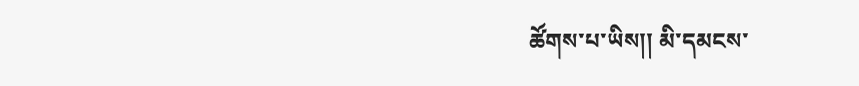ཚོགས་པ་ཡིས།། མི་དམངས་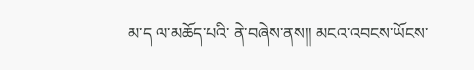མ་ད ལ་མཆོད་པའི་ ནེ་བཞེས་ནས།། མངའ་འབངས་ཡོངས་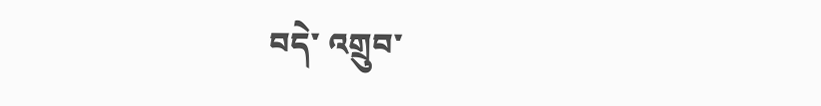བདེ་ འགྲུབ་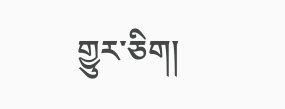གྱུར་ཅིག།